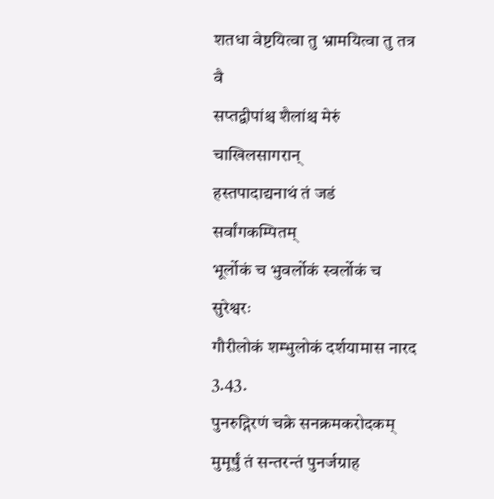शतधा वेष्टयित्वा तु भ्रामयित्वा तु तत्र वै
सप्तद्वीपांश्च शैलांश्च मेरुं चाखिलसागरान्
हस्तपादाद्यनाथं तं जडं सर्वांगकम्पितम्
भूर्लोकं च भुवर्लोकं स्वर्लोकं च सुरेश्वरः
गौरीलोकं शम्भुलोकं दर्शयामास नारद 3.43.
पुनरुद्गिरणं चक्रे सनक्रमकरोदकम्
मुमूर्षुं तं सन्तरन्तं पुनर्जग्राह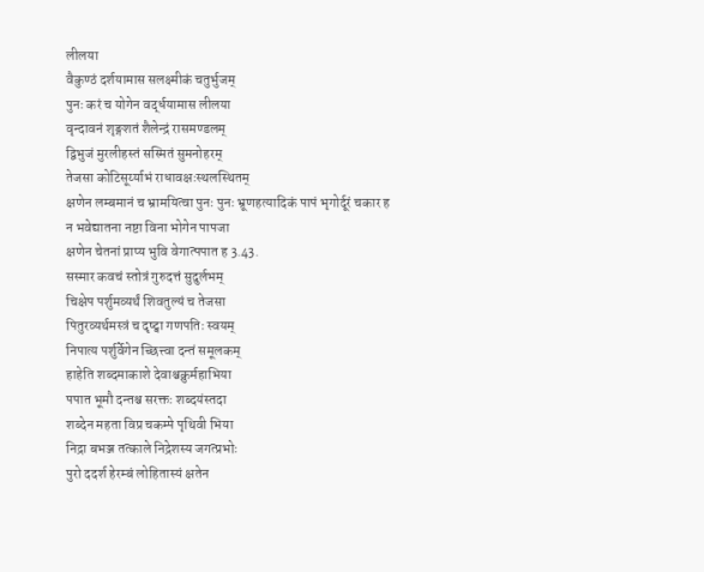लीलया
वैकुण्ठं दर्शयामास सलक्ष्मीकं चतुर्भुजम्
पुनः करं च योगेन वर्द्धयामास लीलया
वृन्दावनं शृङ्गशतं शैलेन्द्रं रासमण्डलम्
द्विभुजं मुरलीहस्तं सस्मितं सुमनोहरम्
तेजसा कोटिसूर्य्याभं राधावक्षःस्थलस्थितम्
क्षणेन लम्बमानं च भ्रामयित्वा पुनः पुनः भ्रूणहत्यादिकं पापं भृगोर्दूरं चकार ह
न भवेद्यातना नष्टा विना भोगेन पापजा
क्षणेन चेतनां प्राप्य भुवि वेगात्पपात ह 3.43.
सस्मार कवचं स्तोत्रं गुरुदत्तं सुदुर्लभम्
चिक्षेप पर्शुमव्यर्थं शिवतुल्यं च तेजसा
पितुरव्यर्थमस्त्रं च दृष्ट्वा गणपतिः स्वयम्
निपात्य पर्शुर्वेगेन च्छित्त्वा दन्तं समूलकम्
हाहेति शब्दमाकाशे देवाश्चक्रुर्महाभिया
पपात भूमौ दन्तश्च सरक्तः शब्दयंस्तदा
शब्देन महता विप्र चकम्पे पृथिवी भिया
निद्रा बभञ्ज तत्काले निद्रेशस्य जगत्प्रभोः
पुरो ददर्श हेरम्बं लोहितास्यं क्षतेन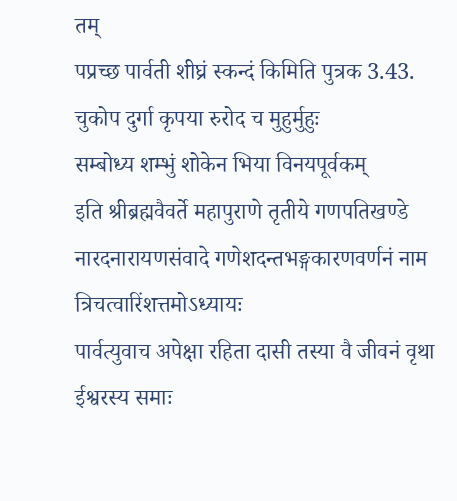तम्
पप्रच्छ पार्वती शीघ्रं स्कन्दं किमिति पुत्रक 3.43.
चुकोप दुर्गा कृपया रुरोद च मुहुर्मुहुः
सम्बोध्य शम्भुं शोकेन भिया विनयपूर्वकम्
इति श्रीब्रह्मवैवर्ते महापुराणे तृतीये गणपतिखण्डे नारदनारायणसंवादे गणेशदन्तभङ्गकारणवर्णनं नाम त्रिचत्वारिंशत्तमोऽध्यायः
पार्वत्युवाच अपेक्षा रहिता दासी तस्या वै जीवनं वृथा
ईश्वरस्य समाः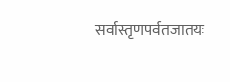सर्वास्तृणपर्वतजातयः